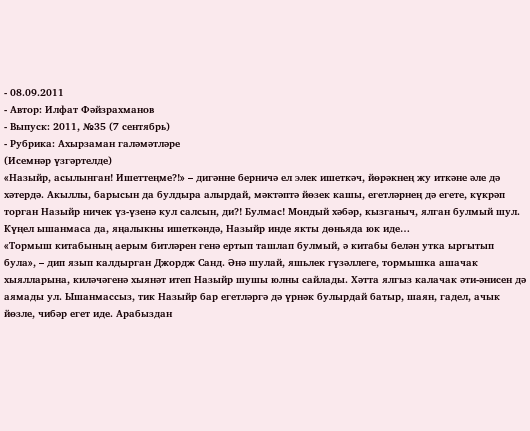- 08.09.2011
- Автор: Илфат Фәйзрахманов
- Выпуск: 2011, №35 (7 сентябрь)
- Рубрика: Ахырзаман галәмәтләре
(Исемнәр үзгәртелде)
«Назыйр, асылынган! Ишеттеңме?!» – дигәнне берничә ел элек ишеткәч, йөрәкнең жу иткәне әле дә хәтердә. Акыллы, барысын да булдыра алырдай, мәктәптә йөзек кашы, егетләрнең дә егете, күкрәп торган Назыйр ничек үз-үзенә кул салсын, ди?! Булмас! Мондый хәбәр, кызганыч, ялган булмый шул. Күңел ышанмаса да, яңалыкны ишеткәндә, Назыйр инде якты дөньяда юк иде…
«Тормыш китабының аерым битләрен генә ертып ташлап булмый, ә китабы белән утка ыргытып була», – дип язып калдырган Джордж Санд. Әнә шулай, яшьлек гүзәллеге, тормышка ашачак хыялларына, киләчәгенә хыянәт итеп Назыйр шушы юлны сайлады. Хәтта ялгыз калачак әти-әнисен дә аямады ул. Ышанмассыз, тик Назыйр бар егетләргә дә үрнәк булырдай батыр, шаян, гадел, ачык йөзле, чибәр егет иде. Арабыздан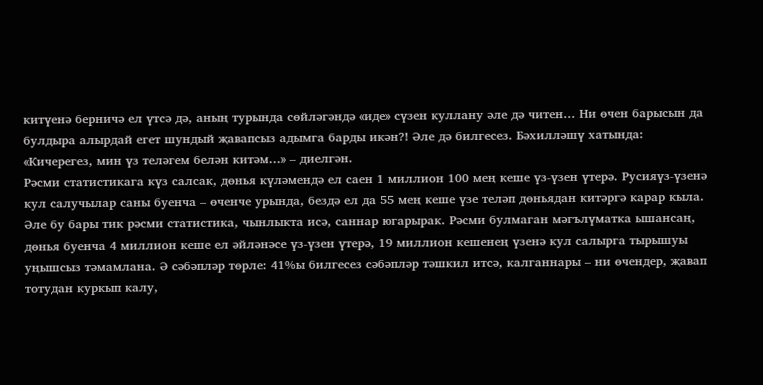китүенә берничә ел үтсә дә, аның турында сөйләгәндә «иде» сүзен куллану әле дә читен… Ни өчен барысын да булдыра алырдай егет шундый җавапсыз адымга барды икән?! Әле дә билгесез. Бәхилләшү хатында: «Кичерегез, мин үз теләгем белән китәм…» – диелгән.
Рәсми статистикага күз салсак, дөнья күләмендә ел саен 1 миллион 100 мең кеше үз-үзен үтерә. Русияүз-үзенә кул салучылар саны буенча – өченче урында, бездә ел да 55 мең кеше үзе теләп дөньядан китәргә карар кыла. Әле бу бары тик рәсми статистика, чынлыкта исә, саннар югарырак. Рәсми булмаган мәгълүматка ышансаң, дөнья буенча 4 миллион кеше ел әйләнәсе үз-үзен үтерә, 19 миллион кешенең үзенә кул салырга тырышуы уңышсыз тәмамлана. Ә сәбәпләр төрле: 41%ы билгесез сәбәпләр тәшкил итсә, калганнары – ни өчендер, җавап тотудан куркып калу,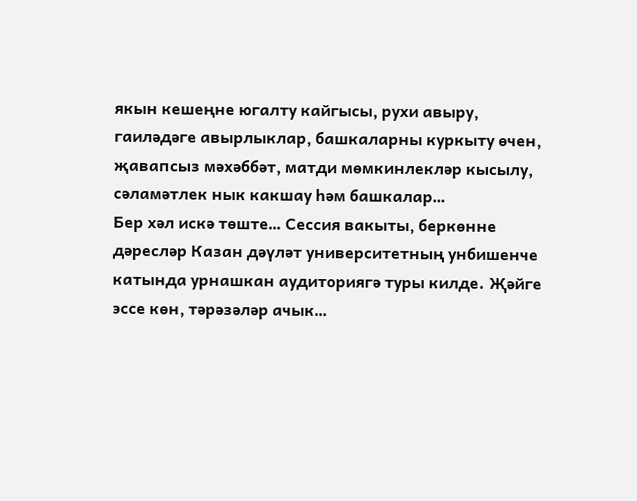якын кешеңне югалту кайгысы, рухи авыру, гаиләдәге авырлыклар, башкаларны куркыту өчен, җавапсыз мәхәббәт, матди мөмкинлекләр кысылу, сәламәтлек нык какшау һәм башкалар…
Бер хәл искә төште… Сессия вакыты, беркөнне дәресләр Казан дәүләт университетның унбишенче катында урнашкан аудиториягә туры килде. Җәйге эссе көн, тәрәзәләр ачык…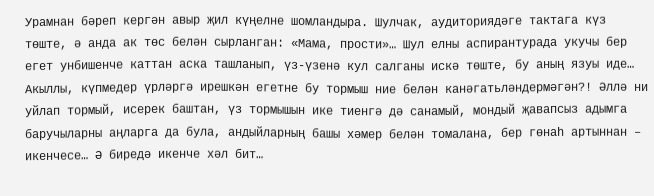Урамнан бәреп кергән авыр җил күңелне шомландыра. Шулчак, аудиториядәге тактага күз төште, ә анда ак төс белән сырланган: «Мама, прости»… Шул елны аспирантурада укучы бер егет унбишенче каттан аска ташланып, үз-үзенә кул салганы искә төште, бу аның язуы иде… Акыллы, күпмедер үрләргә ирешкән егетне бу тормыш ние белән канәгатьләндермәгән?! Әллә ни уйлап тормый, исерек баштан, үз тормышын ике тиенгә дә санамый, мондый җавапсыз адымга баручыларны аңларга да була, андыйларның башы хәмер белән томалана, бер гөнаһ артыннан – икенчесе… Ә биредә икенче хәл бит…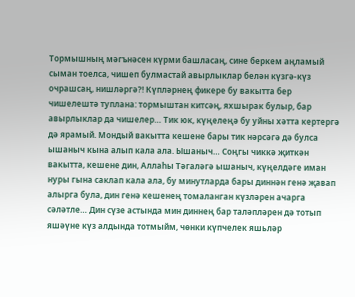Тормышның мәгънәсен күрми башласаң, сине беркем аңламый сыман тоелса, чишеп булмастай авырлыклар белән күзгә-күз очрашсаң, нишләргә?! Күпләрнең фикере бу вакытта бер чишелештә туплана: тормыштан китсәң, яхшырак булыр, бар авырлыклар да чишелер… Тик юк, күңелеңә бу уйны хәтта кертергә дә ярамый. Мондый вакытта кешене бары тик нәрсәгә дә булса ышаныч кына алып кала ала. Ышаныч… Соңгы чиккә җиткән вакытта, кешене дин, Аллаһы Тәгаләгә ышаныч, күңелдәге иман нуры гына саклап кала ала, бу минутларда бары диннән генә җавап алырга була, дин генә кешенең томаланган күзләрен ачарга сәләтле… Дин сүзе астында мин диннең бар таләпләрен дә тотып яшәүне күз алдында тотмыйм, чөнки күпчелек яшьләр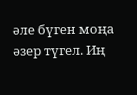әле бүген моңа әзер түгел. Иң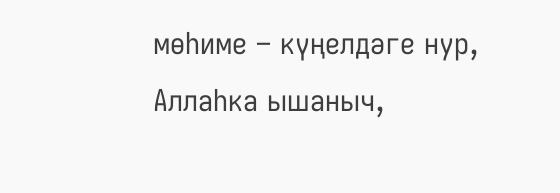мөһиме – күңелдәге нур, Аллаһка ышаныч,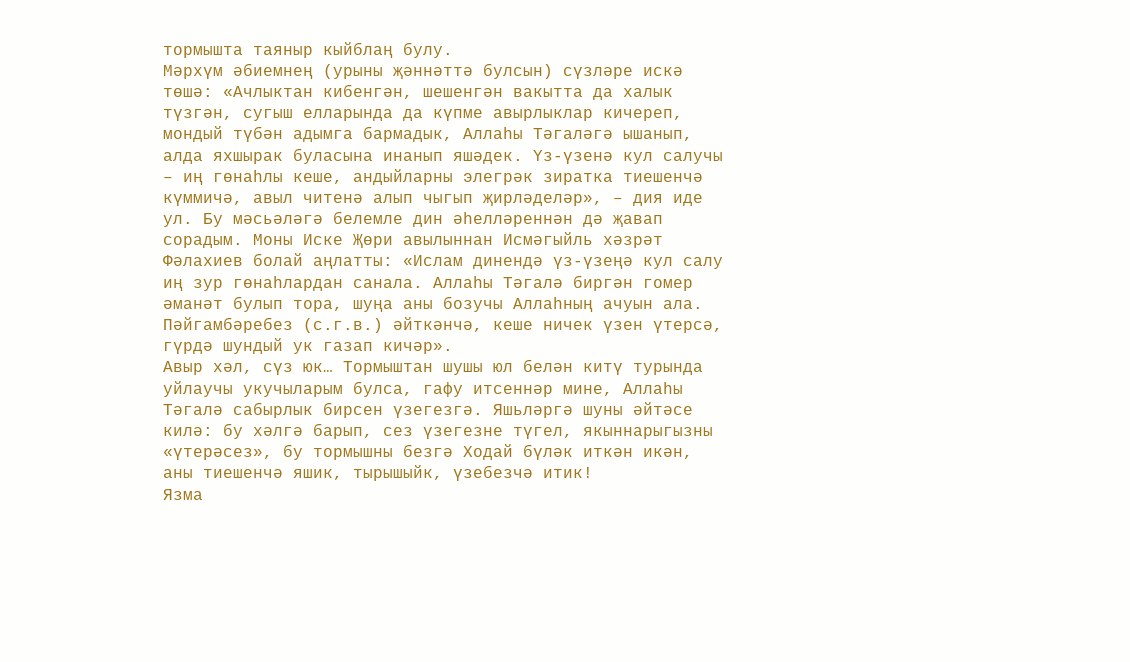тормышта таяныр кыйблаң булу.
Мәрхүм әбиемнең (урыны җәннәттә булсын) сүзләре искә төшә: «Ачлыктан кибенгән, шешенгән вакытта да халык түзгән, сугыш елларында да күпме авырлыклар кичереп, мондый түбән адымга бармадык, Аллаһы Тәгаләгә ышанып, алда яхшырак буласына инанып яшәдек. Үз-үзенә кул салучы – иң гөнаһлы кеше, андыйларны элегрәк зиратка тиешенчә күммичә, авыл читенә алып чыгып җирләделәр», – дия иде ул. Бу мәсьәләгә белемле дин әһелләреннән дә җавап сорадым. Моны Иске Җөри авылыннан Исмәгыйль хәзрәт Фәлахиев болай аңлатты: «Ислам динендә үз-үзеңә кул салу иң зур гөнаһлардан санала. Аллаһы Тәгалә биргән гомер әманәт булып тора, шуңа аны бозучы Аллаһның ачуын ала. Пәйгамбәребез (с.г.в.) әйткәнчә, кеше ничек үзен үтерсә, гүрдә шундый ук газап кичәр».
Авыр хәл, сүз юк… Тормыштан шушы юл белән китү турында уйлаучы укучыларым булса, гафу итсеннәр мине, Аллаһы Тәгалә сабырлык бирсен үзегезгә. Яшьләргә шуны әйтәсе килә: бу хәлгә барып, сез үзегезне түгел, якыннарыгызны «үтерәсез», бу тормышны безгә Ходай бүләк иткән икән, аны тиешенчә яшик, тырышыйк, үзебезчә итик!
Язма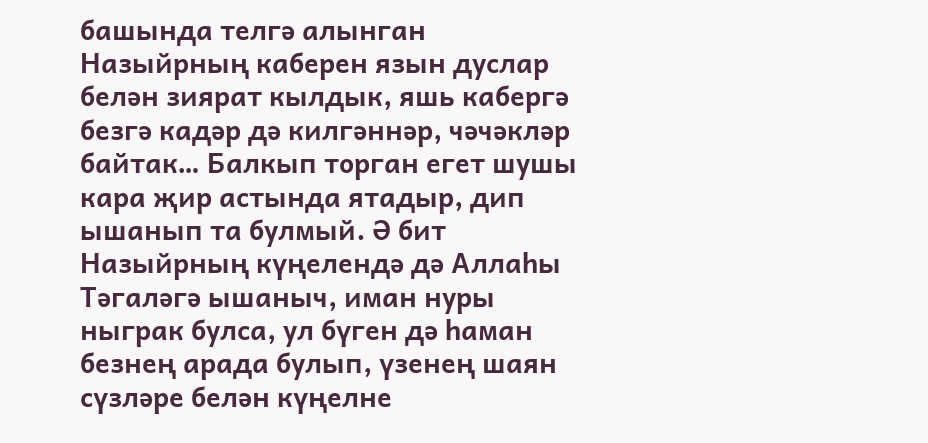башында телгә алынган Назыйрның каберен язын дуслар белән зиярат кылдык, яшь кабергә безгә кадәр дә килгәннәр, чәчәкләр байтак… Балкып торган егет шушы кара җир астында ятадыр, дип ышанып та булмый. Ә бит Назыйрның күңелендә дә Аллаһы Тәгаләгә ышаныч, иман нуры ныграк булса, ул бүген дә һаман безнең арада булып, үзенең шаян сүзләре белән күңелне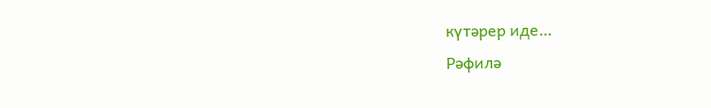күтәрер иде…
Рәфилә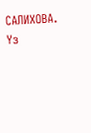САЛИХОВА.
Үз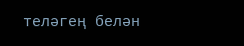теләгең белән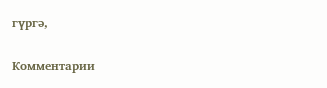гүргә,

Комментарии